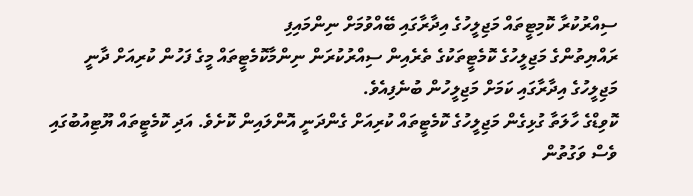ސިއްރުކުރާ ކޮމިޓީތައް މަޖިލީހުގެ އިދާރާގައި ބޭއްވުމަށް ނިންމައިފި
ރައްޔިތުންގެ މަޖިލީހުގެ ކޮމެޓީތަކުގެ ތެރެއިން ސިއްރުކުރަން ނިންމާކޮމެޓީތައް މީގެ ފަހުން ކުރިއަށް ދާނީ މަޖިލީހުގެ އިދާރާގައި ކަމަށް މަޖިލީހުން ބުނެފިއެވެ.
ކޮވިޑްގެ ހާލަތާ ގުޅިގެން މަޖިލީހުގެ ކޮމެޓީތައް ކުރިއަށް ގެންދަނީ އޮންލައިން ކޮށެވެ. އަދި ކޮމެޓީތައް ޔޫޓިއުބުގައި ވެސް ވަގުތުން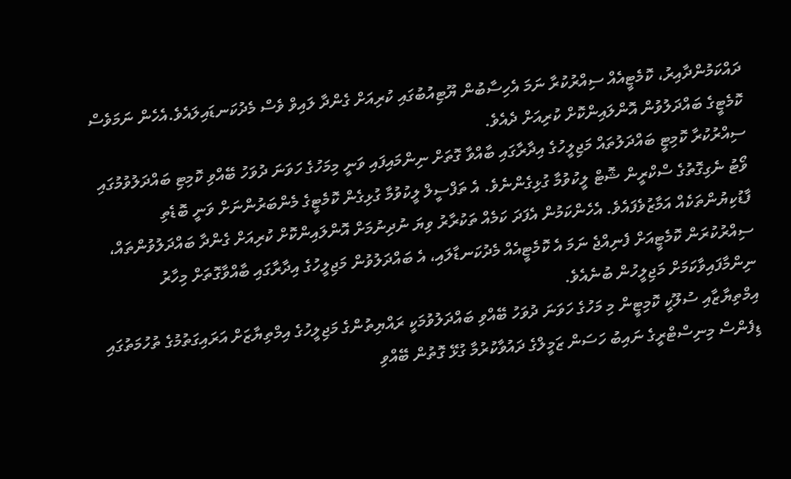ދައްކަމުންދާއިރު، ކޮމެޓީއެއް ސިއްރުކުރާ ނަމަ އެހިސާބުން ޔޫޓިއުބުގައި ކުރިއަށް ގެންދާ ލައިވް ވެސް މެދުކަނޑައިލައެވެ.އެހެން ނަމަވެސް ކޮމެޓީގެ ބައްދަލުވުން އޮންލައިންކޮށް ކުރިއަށް ދެއެވެ.
ސިއްރުކުރާ ކޮމިޓީ ބައްދަލުތައް މަޖިލީހުގެ އިދާރާގައި ބާއްވާ ގޮތަށް ނިންމައިފައި ވަނީ މިމަހުގެ ހަވަނަ ދުވަހު ބޭއްވި ކޮމިޓި ބައްދަލުވުމުގައި ވޯޓު ނެގިގޮތުގެ ސްކްރީން ޝޮޓް ލީކުވުމާ ގުޅިގެންނެވެ. އެ ތަފްސީލް ލީކުވުމާ ގުޅިގެން ކޮމެޓީގެ މެންބަރުންނަށް ވަނީ ބޮޑެތި ފާޑުކިޔުންތަކެއް އަމާޒުވެފައެވެ. އެހެންކަމުން އެފަދަ ކަމެއް ތަކުރާރު ވިޔަ ނުދިނުމަށް އޮންލައިންކޮށް ކުރިއަށް ގެންދާ ބައްދަލުވުންތައް، ސިއްރުކުރަން ކޮމެޓީއަށް ފެނިއްޖެ ނަމަ އެ ކޮމެޓީއެއް މެދުކަނޑާލައި، އެ ބައްދަލުވުން މަޖިލީހުގެ އިދާރާގައި ބާއްވާގޮތަށް މިހާރު ނިންމާފައިވާކަމަށް މަޖިލީހުން ބުނެއެވެ.
އިމްތިޔާޒާއި ސުލޫކީ ކޮމިޓީން މި މަހުގެ ހަވަނަ ދުވަހު ބޭއްވި ބައްދަލުވުމަކީ ރައްޔިތުންގެ މަޖިލީހުގެ އިމްތިޔާޒަށް އަރައިގަތުމުގެ ތުހުމަތުގައި ޑިފެންސް މިނިސްޓްރީގެ ނައިބު ހަސަން ޒަމީލްގެ ދައުވާކުރުމާ ގުޅޭ ގޮތުން ބޭއްވި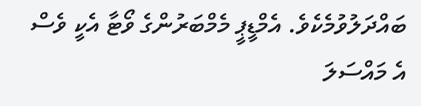ބައްދަލުވުމެކެވެ. އެމްޑީޕީ މެމްބަރުންގެ ވޯޓާ އެކީ ވެސް އެ މައްސަލަ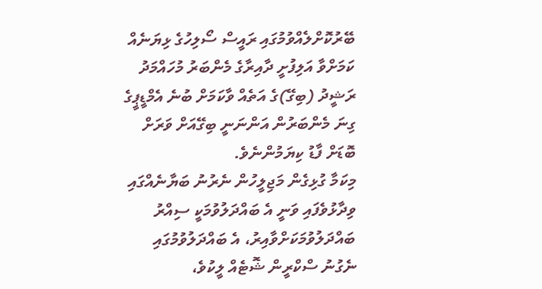ބޭރުކޮށްލެއްވުމުގައި ރައީސް ސޯލިހުގެ ޅިޔަނެއް ކަމަށްވާ އަލިފުށީ ދާއިރާގެ މެންބަރު މުހައްމަދު ރަޝީދު (ބިގޭ)ގެ އަތެއް ވާކަމަށް ބުނެ އެމްޑީޕީގެ ގިނަ މެންބަރުން އަންނަނީ ބިގޭއަށް ވަރަށް ބޮޑަށް ފާޑު ކިޔަމުންނެވެ.
މިކަމާ ގުޅިގެން މަޖިލީހުން ނެރުނު ބަޔާނެއްގައި ވިދާޅުވެފައި ވަނީ އެ ބައްދަލުވުމަކީ ސިއްރު ބައްދަލުވުމަކަށްވާއިރު، އެ ބައްދަލުވުމުގައި ނެގުނު ސްކްރީން ޝޮޓެއް ލީކުވެ،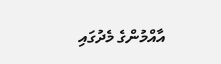އާއްމުންގެ މެދުގައި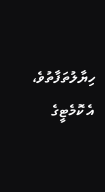ހިޔާލުތަފާތުވެ، އެ ކޮމެޓީގެ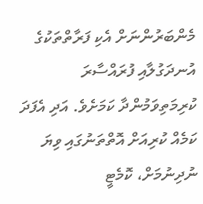މެންބަރުންނަށް އެކި ފަރާތްތަކުގެ އުނދަގުލާއި ފުރައްސާރަ ކުރިމަތިވަމުންދާ ކަމަށެވެ. އަދި އެފަދަ ކަމެއް ކުރިއަށް އޮތްތަނުގައި ވިޔަ ނުދިނުމަށް، ކޮމެޓީ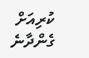ކުރިއަށް ގެންދާނެ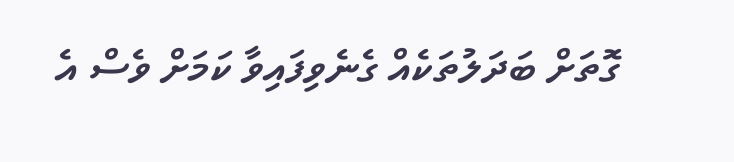ގޮތަށް ބަދަލުތަކެއް ގެނެވިފައިވާ ކަމަށް ވެސް އެ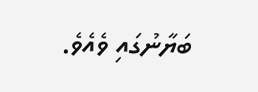ބަޔާނުގައި ވެއެވެ.